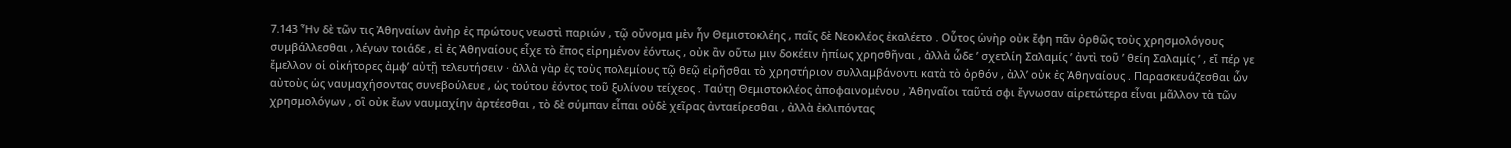7.143 Ἦν δὲ τῶν τις Ἀθηναίων ἀνὴρ ἐς πρώτους νεωστὶ παριών , τῷ οὔνομα μὲν ἦν Θεμιστοκλέης , παῖς δὲ Νεοκλέος ἐκαλέετο . Οὗτος ὡνὴρ οὐκ ἔφη πᾶν ὀρθῶς τοὺς χρησμολόγους συμβάλλεσθαι , λέγων τοιάδε , εἰ ἐς Ἀθηναίους εἶχε τὸ ἔπος εἰρημένον ἐόντως , οὐκ ἂν οὕτω μιν δοκέειν ἠπίως χρησθῆναι , ἀλλὰ ὧδε ʹ σχετλίη Σαλαμίς ʹ ἀντὶ τοῦ ʹ θείη Σαλαμίς ʹ , εἴ πέρ γε ἔμελλον οἱ οἰκήτορες ἀμφ’ αὐτῇ τελευτήσειν · ἀλλὰ γὰρ ἐς τοὺς πολεμίους τῷ θεῷ εἰρῆσθαι τὸ χρηστήριον συλλαμβάνοντι κατὰ τὸ ὀρθόν , ἀλλ’ οὐκ ἐς Ἀθηναίους . Παρασκευάζεσθαι ὦν αὐτοὺς ὡς ναυμαχήσοντας συνεβούλευε , ὡς τούτου ἐόντος τοῦ ξυλίνου τείχεος . Ταύτῃ Θεμιστοκλέος ἀποφαινομένου , Ἀθηναῖοι ταῦτά σφι ἔγνωσαν αἱρετώτερα εἶναι μᾶλλον τὰ τῶν χρησμολόγων , οἳ οὐκ ἔων ναυμαχίην ἀρτέεσθαι , τὸ δὲ σύμπαν εἶπαι οὐδὲ χεῖρας ἀνταείρεσθαι , ἀλλὰ ἐκλιπόντας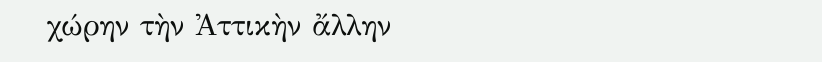χώρην τὴν Ἀττικὴν ἄλλην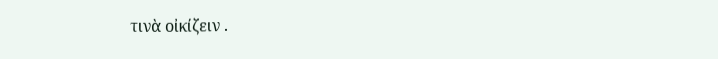τινὰ οἰκίζειν .